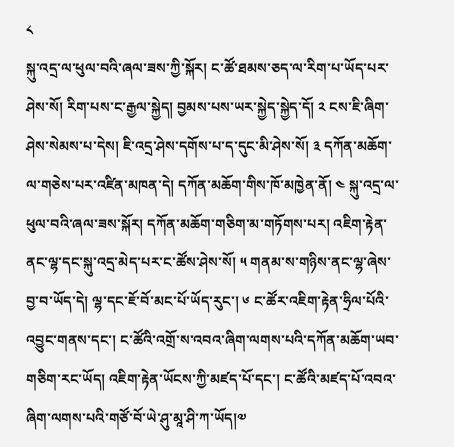༨
སྐུ་འདྲ་ལ་ཕུལ་བའི་ཞལ་ཟས་ཀྱི་སྐོར། ང་ཚོ་ཐམས་ཅད་ལ་རིག་པ་ཡོད་པར་ཤེས་སོ། རིག་པས་ང་རྒྱལ་སྐྱེད། བྱམས་པས་ཡར་སྐྱེད་སྐྱེད་དོ། ༢ ངས་ཇི་ཞིག་ཤེས་སེམས་པ་དེས། ཇི་འདྲ་ཤེས་དགོས་པ་ད་དུང་མི་ཤེས་སོ། ༣ དཀོན་མཆོག་ལ་གཅེས་པར་འཛིན་མཁན་དེ། དཀོན་མཆོག་གིས་ཁོ་མཁྱེན་ནོ། ༤ སྐུ་འདྲ་ལ་ཕུལ་བའི་ཞལ་ཟས་སྐོར། དཀོན་མཆོག་གཅིག་མ་གཏོགས་པར། འཇིག་རྟེན་ནང་ལྷ་དང་སྐུ་འདྲ་མེད་པར་ང་ཚོས་ཤེས་སོ། ༥ གནམ་ས་གཉིས་ནང་ལྷ་ཞེས་བྱ་བ་ཡོད་དེ། ལྷ་དང་ཇོ་བོ་མང་པོ་ཡོད་རུང་། ༦ ང་ཚོར་འཇིག་རྟེན་ཧྲིལ་པོའི་འབྱུང་གནས་དང་། ང་ཚོའི་འགྲོ་ས་འབའ་ཞིག་ལགས་པའི་དཀོན་མཆོག་ཡབ་གཅིག་རང་ཡོད། འཇིག་རྟེན་ཡོངས་ཀྱི་མཛད་པོ་དང་། ང་ཚོའི་མཛད་པོ་འབའ་ཞིག་ལགས་པའི་གཙོ་བོ་ཡེ་ཤུ་མཱ་ཤི་ཀ་ཡོད།༧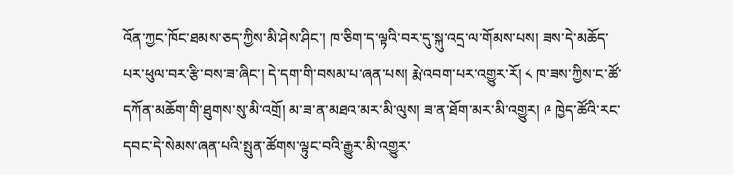འོན་ཀྱང་ཁོང་ཐམས་ཅད་ཀྱིས་མི་ཤེས་ཤིང་། ཁ་ཅིག་ད་ལྟའི་བར་དུ་སྐུ་འདྲ་ལ་གོམས་པས། ཟས་དེ་མཆོད་པར་ཕུལ་བར་རྩི་བས་ཟ་ཞིང་། དེ་དག་གི་བསམ་པ་ཞན་པས། རྨེ་འབག་པར་འགྱུར་རོ། ༨ ཁ་ཟས་ཀྱིས་ང་ཚོ་དཀོན་མཆོག་གི་ཐུགས་སུ་མི་འགྲོ། མ་ཟ་ན་མཐའ་མར་མི་ལུས། ཟ་ན་ཐོག་མར་མི་འགྱུར། ༩ ཁྱེད་ཚོའི་རང་དབང་དེ་སེམས་ཞན་པའི་སྤུན་ཚོགས་ལྟུང་བའི་རྒྱུར་མི་འགྱུར་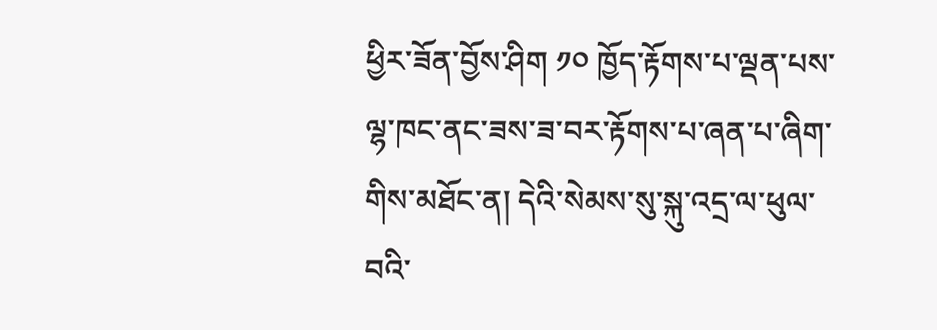ཕྱིར་ཟོན་བྱོས་ཤིག ༡༠ ཁྱོད་རྟོགས་པ་ལྡན་པས་ལྷ་ཁང་ནང་ཟས་ཟ་བར་རྟོགས་པ་ཞན་པ་ཞིག་གིས་མཐོང་ན། དེའི་སེམས་སུ་སྐུ་འདྲ་ལ་ཕུལ་བའི་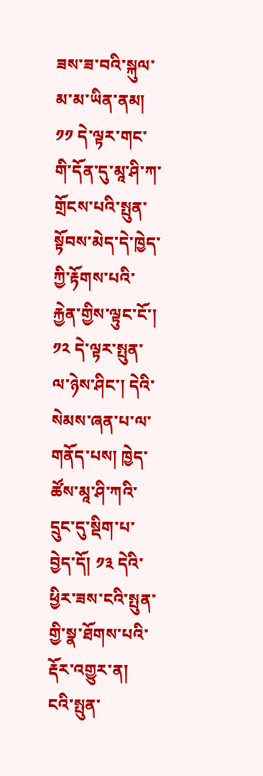ཟས་ཟ་བའི་སྐུལ་མ་མ་ཡིན་ནམ། ༡༡ དེ་ལྟར་གང་གི་དོན་དུ་མཱ་ཤི་ཀ་གྲོངས་པའི་སྤུན་སྟོབས་མེད་དེ་ཁྱེད་ཀྱི་རྟོགས་པའི་རྐྱེན་གྱིས་ལྟུང་ངོ་། ༡༢ དེ་ལྟར་སྤུན་ལ་ཉེས་ཤིང་། དེའི་སེམས་ཞན་པ་ལ་གནོད་པས། ཁྱེད་ཚོས་མཱ་ཤི་ཀའི་དྲུང་དུ་སྡིག་པ་བྱེད་དོ། ༡༣ དེའི་ཕྱིར་ཟས་ངའི་སྤུན་གྱི་སྣ་ཐོགས་པའི་རྡོར་འགྱུར་ན། ངའི་སྤུན་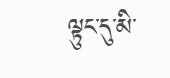ལྟུང་དུ་མི་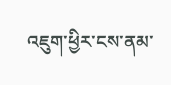འཇུག་ཕྱིར་ངས་ནམ་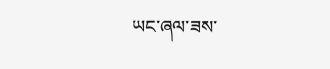ཡང་ཞལ་ཟས་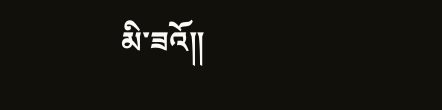མི་ཟའོ༎